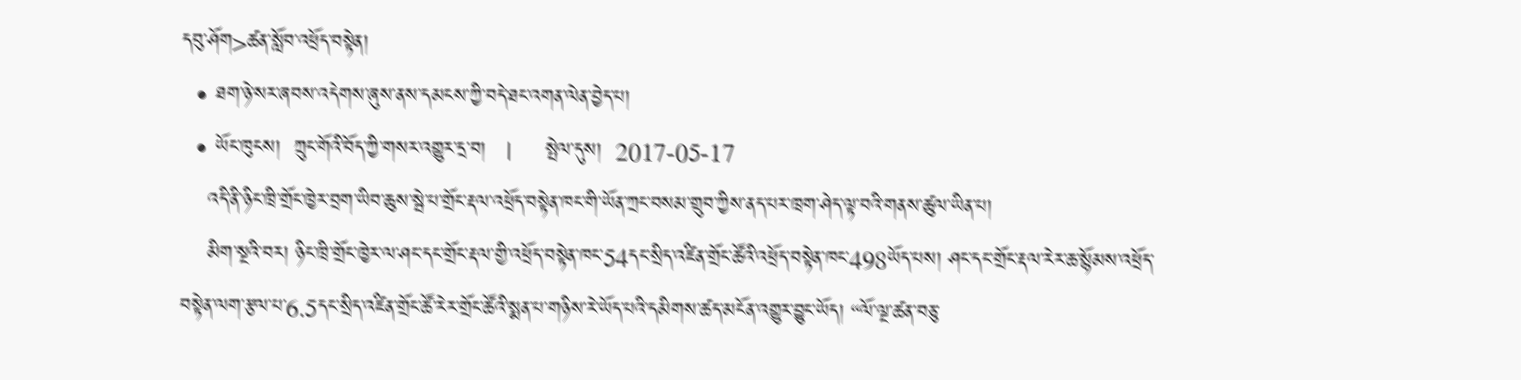དབུ་ཤོག>ཚན་སློབ་འཕྲོད་བསྟེན།
  • ཐག་ཉེ་སར་ཞབས་འདེགས་ཞུས་ནས་དམངས་ཀྱི་བདེ་ཐང་འགན་ལེན་བྱེད་པ།
  • ཡོང་ཁུངས།  ཀྲུང་གོའི་བོད་ཀྱི་གསར་འགྱུར་དྲ་བ།   |     སྤེལ་དུས།  2017-05-17
    འདི་ནི་ཉིང་ཁྲི་གྲོང་ཁྱེར་བྲག་ཡིབ་ཆུས་སྦེ་པ་གྲོང་རྡལ་འཕྲོད་བསྟེན་ཁང་གི་ཡོན་ཀྲང་བསམ་གྲུབ་ཀྱིས་ནད་པར་ཁྲག་ཤེད་ལྟ་བའི་གནས་ཚུལ་ཡིན་པ།
    མིག་སྔའི་བར། ཉིང་ཁྲི་གྲོང་ཁྱེར་ལ་ཤང་དང་གྲོང་རྡལ་གྱི་འཕྲོད་བསྟེན་ཁང་54དང་སྲིད་འཛིན་གྲོང་ཚོའི་འཕྲོད་བསྟེན་ཁང་498ཡོད་པས། ཤང་དང་གྲོང་རྡལ་རེར་ཆ་སྙོམས་འཕྲོད་བསྟེན་ལག་རྩལ་པ་6.5དང་སྲིད་འཛིན་གྲོང་ཚོ་རེར་གྲོང་ཚོའི་སྨན་པ་གཉིས་རེ་ཡོད་པའི་དམིགས་ཚད་མངོན་འགྱུར་བྱུང་ཡོད། “ལོ་ལྔ་ཚན་བཅུ་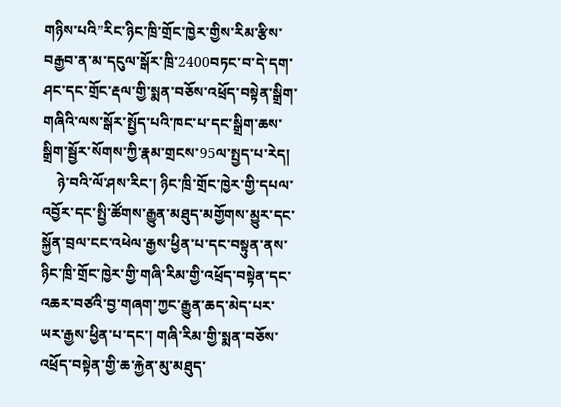གཉིས་པའི”རིང་ཉིང་ཁྲི་གྲོང་ཁྱེར་གྱིས་རིམ་རྩིས་བརྒྱབ་ན་མ་དངུལ་སྒོར་ཁྲི་2400བཏང་བ་དེ་དག་ཤང་དང་གྲོང་རྡལ་གྱི་སྨན་བཅོས་འཕྲོད་བསྟེན་སྒྲིག་གཞིའི་ལས་སྒོར་སྤྱོད་པའི་ཁང་པ་དང་སྒྲིག་ཆས་སྒྲིག་སྦྱོར་སོགས་ཀྱི་རྣམ་གྲངས་95ལ་སྤྱད་པ་རེད།
    ཉེ་བའི་ལོ་ཤས་རིང་། ཉིང་ཁྲི་གྲོང་ཁྱེར་གྱི་དཔལ་འབྱོར་དང་སྤྱི་ཚོགས་རྒྱུན་མཐུད་མགྱོགས་མྱུར་དང་སྐྱོན་བྲལ་ངང་འཕེལ་རྒྱས་ཕྱིན་པ་དང་བསྟུན་ནས་ཉིང་ཁྲི་གྲོང་ཁྱེར་གྱི་གཞི་རིམ་གྱི་འཕྲོད་བསྟེན་དང་འཆར་བཙའི་བྱ་གཞག་ཀྱང་རྒྱུན་ཆད་མེད་པར་ཡར་རྒྱས་ཕྱིན་པ་དང་། གཞི་རིམ་གྱི་སྨན་བཅོས་འཕྲོད་བསྟེན་གྱི་ཆ་རྐྱེན་མུ་མཐུད་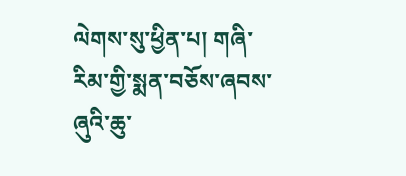ལེགས་སུ་ཕྱིན་པ། གཞི་རིམ་གྱི་སྨན་བཅོས་ཞབས་ཞུའི་ཆུ་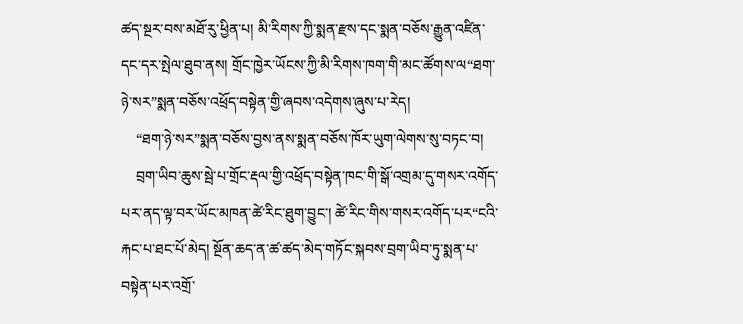ཚད་སྔར་བས་མཐོ་རུ་ཕྱིན་པ། མི་རིགས་ཀྱི་སྨན་རྫས་དང་སྨན་བཅོས་རྒྱུན་འཛིན་དང་དར་སྤེལ་ཐུབ་ནས། གྲོང་ཁྱེར་ཡོངས་ཀྱི་མི་རིགས་ཁག་གི་མང་ཚོགས་ལ“ཐག་ཉེ་སར”སྨན་བཅོས་འཕྲོད་བསྟེན་གྱི་ཞབས་འདེགས་ཞུས་པ་རེད།
    “ཐག་ཉེ་སར”སྨན་བཅོས་བྱས་ནས་སྨན་བཅོས་ཁོར་ཡུག་ལེགས་སུ་བཏང་བ།
    བྲག་ཡིབ་ཆུས་སྦེ་པ་གྲོང་རྡལ་གྱི་འཕྲོད་བསྟེན་ཁང་གི་སྒོ་འགྲམ་དུ་གསར་འགོད་པར་ནད་ལྟ་བར་ཡོང་མཁན་ཚེ་རིང་ཐུག་བྱུང་། ཚེ་རིང་གིས་གསར་འགོད་པར“ངའི་རྐང་པ་ཐང་པོ་མེད། སྔོན་ཆད་ན་ཚ་ཚད་མེད་གཏོང་སྐབས་བྲག་ཡིབ་ཏུ་སྨན་པ་བསྟེན་པར་འགྲོ་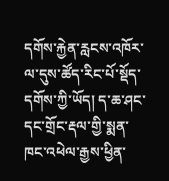དགོས་རྐྱེན་རླངས་འཁོར་ལ་དུས་ཚོད་རིང་པོ་སྡོད་དགོས་ཀྱི་ཡོད། ད་ཆ་ཤང་དང་གྲོང་རྡལ་གྱི་སྨན་ཁང་འཕེལ་རྒྱས་ཕྱིན་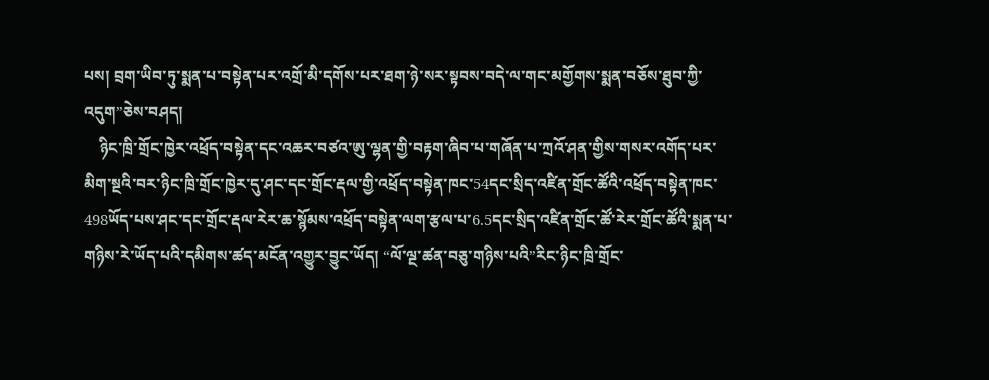པས། བྲག་ཡིབ་ཏུ་སྨན་པ་བསྟེན་པར་འགྲོ་མི་དགོས་པར་ཐག་ཉེ་སར་སྟབས་བདེ་ལ་གང་མགྱོགས་སྨན་བཅོས་ཐུབ་ཀྱི་འདུག”ཅེས་བཤད།
    ཉིང་ཁྲི་གྲོང་ཁྱེར་འཕྲོད་བསྟེན་དང་འཆར་བཙའ་ཨུ་ལྷན་གྱི་བརྟག་ཞིབ་པ་གཞོན་པ་ཀྲའོ་ཤན་གྱིས་གསར་འགོད་པར་མིག་སྔའི་བར་ཉིང་ཁྲི་གྲོང་ཁྱེར་དུ་ཤང་དང་གྲོང་རྡལ་གྱི་འཕྲོད་བསྟེན་ཁང་54དང་སྲིད་འཛིན་གྲོང་ཚོའི་འཕྲོད་བསྟེན་ཁང་498ཡོད་པས་ཤང་དང་གྲོང་རྡལ་རེར་ཆ་སྙོམས་འཕྲོད་བསྟེན་ལག་རྩལ་པ་6.5དང་སྲིད་འཛིན་གྲོང་ཚོ་རེར་གྲོང་ཚོའི་སྨན་པ་གཉིས་རེ་ཡོད་པའི་དམིགས་ཚད་མངོན་འགྱུར་བྱུང་ཡོད། “ལོ་ལྔ་ཚན་བཅུ་གཉིས་པའི”རིང་ཉིང་ཁྲི་གྲོང་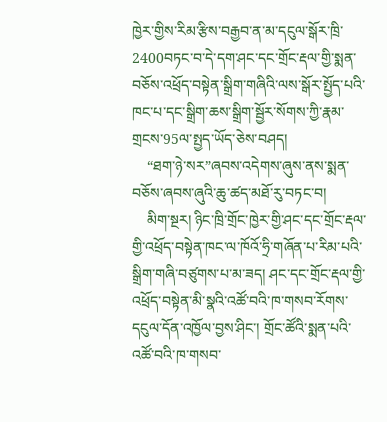ཁྱེར་གྱིས་རིམ་རྩིས་བརྒྱབ་ན་མ་དངུལ་སྒོར་ཁྲི་2400བཏང་བ་དེ་དག་ཤང་དང་གྲོང་རྡལ་གྱི་སྨན་བཅོས་འཕྲོད་བསྟེན་སྒྲིག་གཞིའི་ལས་སྒོར་སྤྱོད་པའི་ཁང་པ་དང་སྒྲིག་ཆས་སྒྲིག་སྦྱོར་སོགས་ཀྱི་རྣམ་གྲངས་95ལ་སྤྱད་ཡོད་ཅེས་བཤད།
    “ཐག་ཉེ་སར”ཞབས་འདེགས་ཞུས་ནས་སྨན་བཅོས་ཞབས་ཞུའི་ཆུ་ཚད་མཐོ་རུ་བཏང་བ།
    མིག་སྔར། ཉིང་ཁྲི་གྲོང་ཁྱེར་གྱི་ཤང་དང་གྲོང་རྡལ་གྱི་འཕྲོད་བསྟེན་ཁང་ལ་ཁོའོ་ཧྲི་གཞོན་པ་རིམ་པའི་སྒྲིག་གཞི་བཙུགས་པ་མ་ཟད། ཤང་དང་གྲོང་རྡལ་གྱི་འཕྲོད་བསྟེན་མི་སྣའི་འཚོ་བའི་ཁ་གསབ་རོགས་དངུལ་དོན་འཁྱོལ་བྱས་ཤིང་། གྲོང་ཚོའི་སྨན་པའི་འཚོ་བའི་ཁ་གསབ་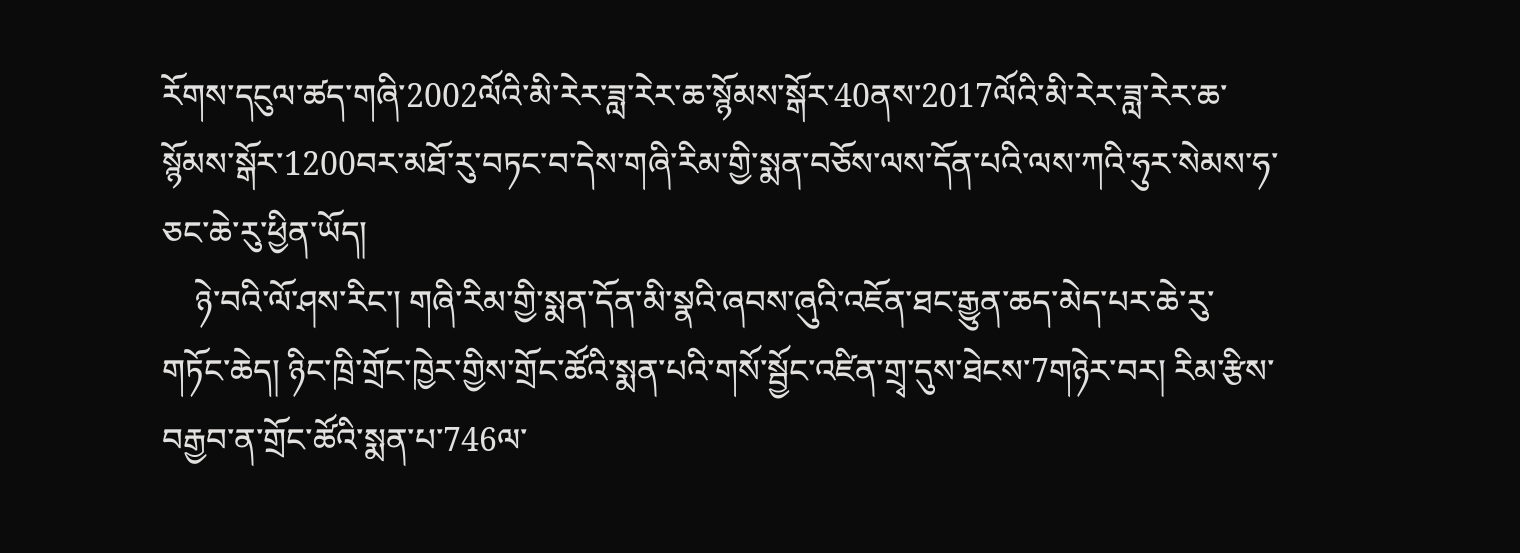རོགས་དངུལ་ཚད་གཞི་2002ལོའི་མི་རེར་ཟླ་རེར་ཆ་སྙོམས་སྒོར་40ནས་2017ལོའི་མི་རེར་ཟླ་རེར་ཆ་སྙོམས་སྒོར་1200བར་མཐོ་རུ་བཏང་བ་དེས་གཞི་རིམ་གྱི་སྨན་བཅོས་ལས་དོན་པའི་ལས་ཀའི་ཧུར་སེམས་ཧ་ཅང་ཆེ་རུ་ཕྱིན་ཡོད།
    ཉེ་བའི་ལོ་ཤས་རིང་། གཞི་རིམ་གྱི་སྨན་དོན་མི་སྣའི་ཞབས་ཞུའི་འཇོན་ཐང་རྒྱུན་ཆད་མེད་པར་ཆེ་རུ་གཏོང་ཆེད། ཉིང་ཁྲི་གྲོང་ཁྱེར་གྱིས་གྲོང་ཚོའི་སྨན་པའི་གསོ་སྦྱོང་འཛིན་གྲྭ་དུས་ཐེངས་7གཉེར་བར། རིམ་རྩིས་བརྒྱབ་ན་གྲོང་ཚོའི་སྨན་པ་746ལ་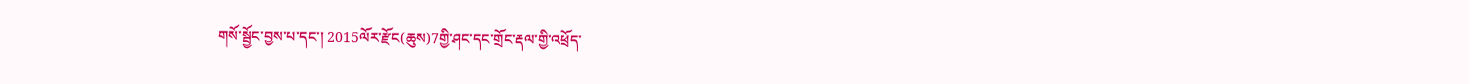གསོ་སྦྱོང་བྱས་པ་དང་། 2015ལོར་རྫོང(ཆུས)7གྱི་ཤང་དང་གྲོང་རྡལ་གྱི་འཕྲོད་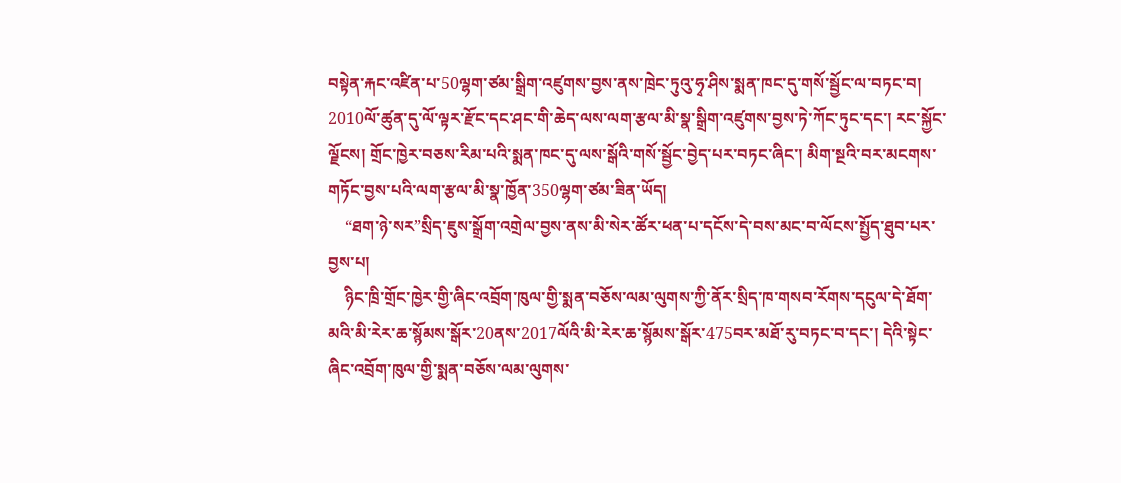བསྟེན་རྐང་འཛིན་པ་50ལྷག་ཙམ་སྒྲིག་འཛུགས་བྱས་ནས་ཁྲེང་ཏུའུ་ཧྭ་ཤིས་སྨན་ཁང་དུ་གསོ་སྦྱོང་ལ་བཏང་བ། 2010ལོ་ཚུན་དུ་ལོ་ལྟར་རྫོང་དང་ཤང་གི་ཆེད་ལས་ལག་རྩལ་མི་སྣ་སྒྲིག་འཛུགས་བྱས་ཏེ་ཀོང་ཏུང་དང་། རང་སྐྱོང་ལྗོངས། གྲོང་ཁྱེར་བཅས་རིམ་པའི་སྨན་ཁང་དུ་ལས་སྒོའི་གསོ་སྦྱོང་བྱེད་པར་བཏང་ཞིང་། མིག་སྔའི་བར་མངགས་གཏོང་བྱས་པའི་ལག་རྩལ་མི་སྣ་ཁྱོན་350ལྷག་ཙམ་ཟིན་ཡོད།
    “ཐག་ཉེ་སར”སྲིད་ཇུས་སྒྲོག་འགྲེལ་བྱས་ནས་མི་སེར་ཚོར་ཕན་པ་དངོས་དེ་བས་མང་བ་ལོངས་སྤྱོད་ཐུབ་པར་བྱས་པ།
    ཉིང་ཁྲི་གྲོང་ཁྱེར་གྱི་ཞིང་འབྲོག་ཁུལ་གྱི་སྨན་བཅོས་ལམ་ལུགས་ཀྱི་ནོར་སྲིད་ཁ་གསབ་རོགས་དངུལ་དེ་ཐོག་མའི་མི་རེར་ཆ་སྙོམས་སྒོར་20ནས་2017ལོའི་མི་རེར་ཆ་སྙོམས་སྒོར་475བར་མཐོ་རུ་བཏང་བ་དང་། དེའི་སྟེང་ཞིང་འབྲོག་ཁུལ་གྱི་སྨན་བཅོས་ལམ་ལུགས་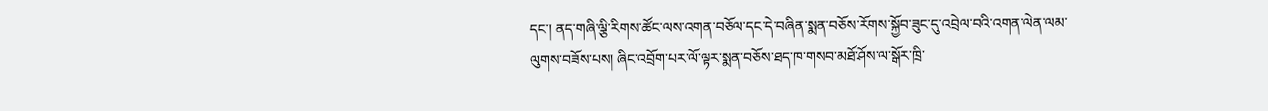དང་། ནད་གཞི་ལྕི་རིགས་ཚོང་ལས་འགན་བཅོལ་དང་དེ་བཞིན་སྨན་བཅོས་རོགས་སྐྱོབ་ཟུང་དུ་འབྲེལ་བའི་འགན་ལེན་ལམ་ལུགས་བཟོས་པས། ཞིང་འབྲོག་པར་ལོ་ལྟར་སྨན་བཅོས་ཐད་ཁ་གསབ་མཐོ་ཤོས་ལ་སྒོར་ཁྲི་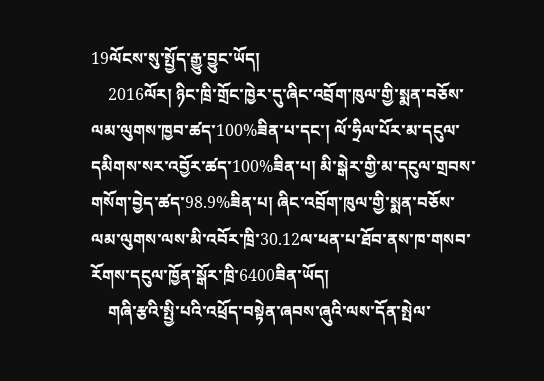19ལོངས་སུ་སྤྱོད་རྒྱུ་བྱུང་ཡོད།
    2016ལོར། ཉིང་ཁྲི་གྲོང་ཁྱེར་དུ་ཞིང་འབྲོག་ཁུལ་གྱི་སྨན་བཅོས་ལམ་ལུགས་ཁྱབ་ཚད་100%ཟིན་པ་དང་། ལོ་ཧྲིལ་པོར་མ་དངུལ་དམིགས་སར་འབྱོར་ཚད་100%ཟིན་པ། མི་སྒེར་གྱི་མ་དངུལ་གྲབས་གསོག་བྱེད་ཚད་98.9%ཟིན་པ། ཞིང་འབྲོག་ཁུལ་གྱི་སྨན་བཅོས་ལམ་ལུགས་ལས་མི་འབོར་ཁྲི་30.12ལ་ཕན་པ་ཐོབ་ནས་ཁ་གསབ་རོགས་དངུལ་ཁྱོན་སྒོར་ཁྲི་6400ཟིན་ཡོད།
    གཞི་རྩའི་སྤྱི་པའི་འཕྲོད་བསྟེན་ཞབས་ཞུའི་ལས་དོན་སྤེལ་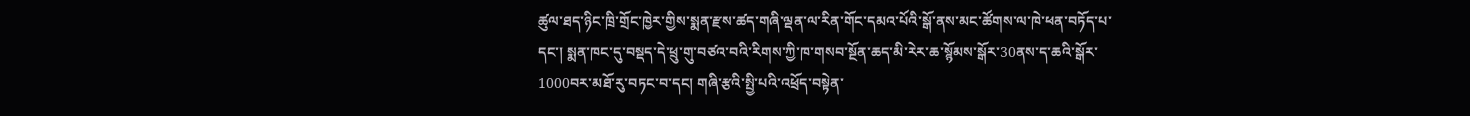ཚུལ་ཐད་ཉིང་ཁྲི་གྲོང་ཁྱེར་གྱིས་སྨན་རྫས་ཚད་གཞི་ལྡན་ལ་རིན་གོང་དམའ་པོའི་སྒོ་ནས་མང་ཚོགས་ལ་ཁེ་ཕན་བཏོད་པ་དང་། སྨན་ཁང་དུ་བསྡད་དེ་ཕྲུ་གུ་བཙའ་བའི་རིགས་ཀྱི་ཁ་གསབ་སྔོན་ཆད་མི་རེར་ཆ་སྙོམས་སྒོར་30ནས་ད་ཆའི་སྒོར་1000བར་མཐོ་རུ་བཏང་བ་དང། གཞི་རྩའི་སྤྱི་པའི་འཕྲོད་བསྟེན་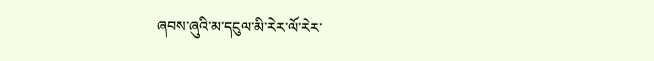ཞབས་ཞུའི་མ་དངུལ་མི་རེར་ལོ་རེར་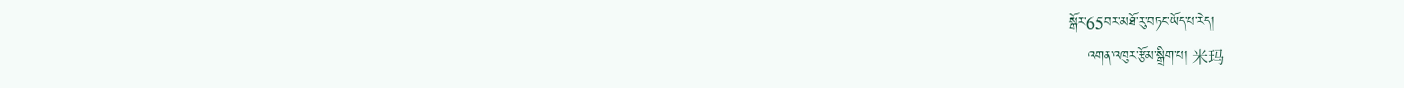སྒོར་65བར་མཐོ་རུ་བཏང་ཡོད་པ་རེད།
    འགན་འཁུར་རྩོམ་སྒྲིག་པ། 米玛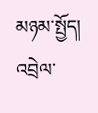མཉམ་སྤྱོད།
འབྲེལ་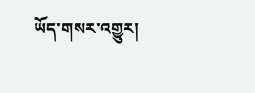ཡོད་གསར་འགྱུར།